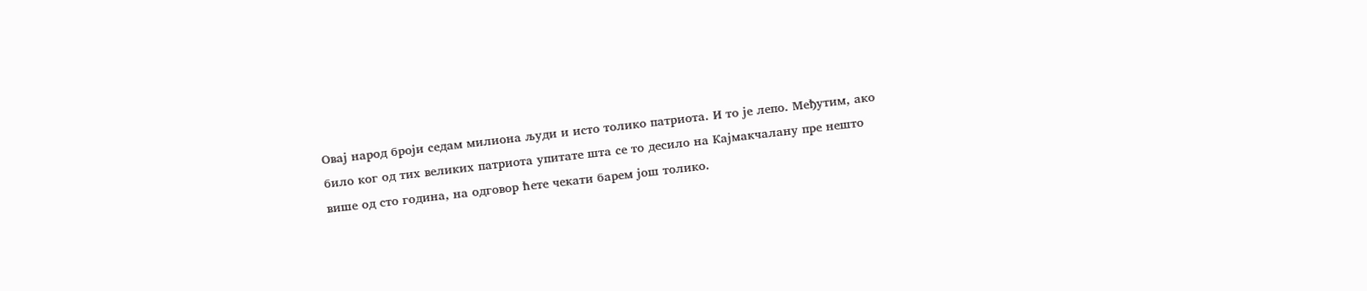Овај народ броји седам милиона људи и исто толико патриота. И то је лепо. Међутим, ако било ког од тих великих патриота упитате шта се то десило на Кајмакчалану пре нешто више од сто година, на одговор ћете чекати барем још толико.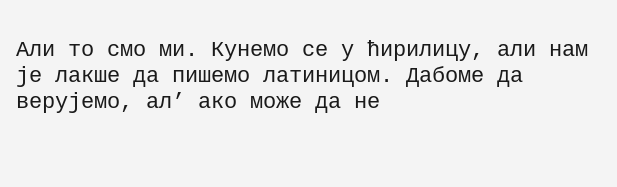Али то смо ми. Кунемо се у ћирилицу, али нам је лакше да пишемо латиницом. Дабоме да верујемо, ал’ ако може да не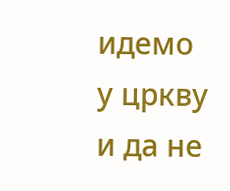идемо у цркву и да не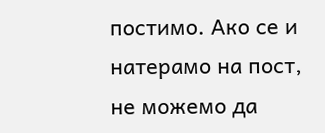постимо. Ако се и натерамо на пост, не можемо да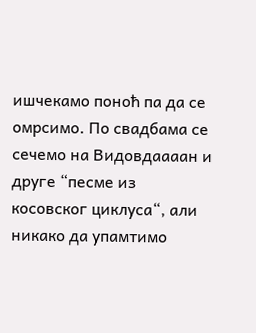ишчекамо поноћ па да се омрсимо. По свадбама се сечемо на Видовдаааан и друге “песме из косовског циклуса“, али никако да упамтимо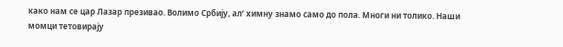како нам се цар Лазар презивао. Волимо Србију, ал’ химну знамо само до пола. Многи ни толико. Наши момци тетовирају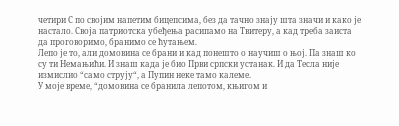четири С по својим напетим бицепсима, без да тачно знају шта значи и како је настало. Своја патриотска убеђења расипамо на Твитеру, а кад треба заиста да проговоримо, бранимо се ћутањем.
Лепо је то, али домовина се брани и кад понешто о научиш о њој. Па знаш ко су ти Немањићи. И знаш када је био Први српски устанак. И да Тесла није измислио “само струју“, а Пупин неке тамо калеме.
У моје време, “домовина се бранила лепотом, књигом и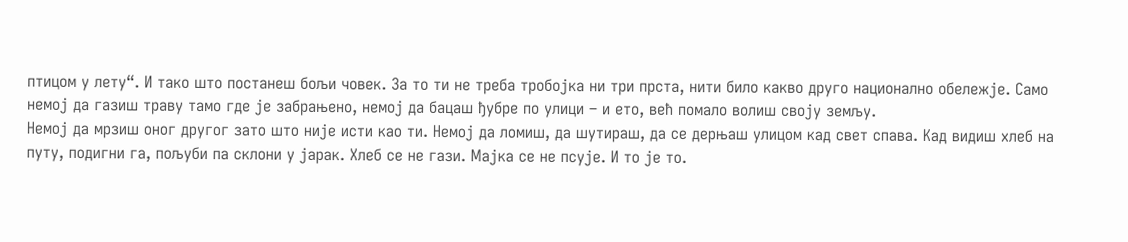птицом у лету“. И тако што постанеш бољи човек. За то ти не треба тробојка ни три прста, нити било какво друго национално обележје. Само немој да газиш траву тамо где је забрањено, немој да бацаш ђубре по улици – и ето, већ помало волиш своју земљу.
Немој да мрзиш оног другог зато што није исти као ти. Немој да ломиш, да шутираш, да се дерњаш улицом кад свет спава. Кад видиш хлеб на путу, подигни га, пољуби па склони у јарак. Хлеб се не гази. Мајка се не псује. И то је то.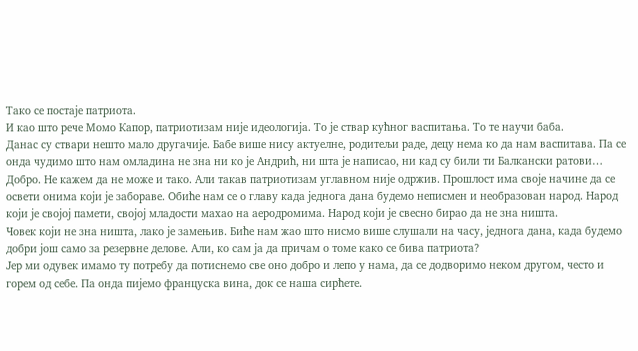Тако се постаје патриота.
И као што рече Момо Капор, патриотизам није идеологија. То је ствар кућног васпитања. То те научи баба.
Данас су ствари нешто мало другачије. Бабе више нису актуелне, родитељи раде, децу нема ко да нам васпитава. Па се онда чудимо што нам омладина не зна ни ко је Андрић, ни шта је написао, ни кад су били ти Балкански ратови…
Добро. Не кажем да не може и тако. Али такав патриотизам углавном није одржив. Прошлост има своје начине да се освети онима који је забораве. Обиће нам се о главу када једнога дана будемо неписмен и необразован народ. Народ који је својој памети, својој младости махао на аеродромима. Народ који је свесно бирао да не зна ништа.
Човек који не зна ништа, лако је замењив. Биће нам жао што нисмо више слушали на часу, једнога дана, када будемо добри још само за резервне делове. Али, ко сам ја да причам о томе како се бива патриота?
Јер ми одувек имамо ту потребу да потиснемо све оно добро и лепо у нама, да се додворимо неком другом, често и горем од себе. Па онда пијемо француска вина, док се наша сирћете.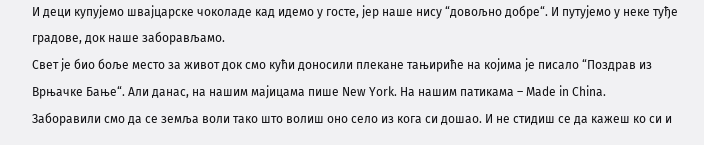И деци купујемо швајцарске чоколаде кад идемо у госте, јер наше нису “довољно добре“. И путујемо у неке туђе градове, док наше заборављамо.
Свет је био боље место за живот док смо кући доносили плекане тањириће на којима је писало “Поздрав из Врњачке Бање“. Али данас, на нашим мајицама пише New Yоrk. На нашим патикама – Made in China.
Заборавили смо да се земља воли тако што волиш оно село из кога си дошао. И не стидиш се да кажеш ко си и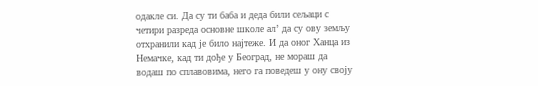одакле си. Да су ти баба и деда били сељаци с четири разреда основне школе ал’ да су ову земљу отхранили кад је било најтеже. И да оног Ханца из Немачке, кад ти дође у Београд, не мораш да водаш по сплавовима, него га поведеш у ону своју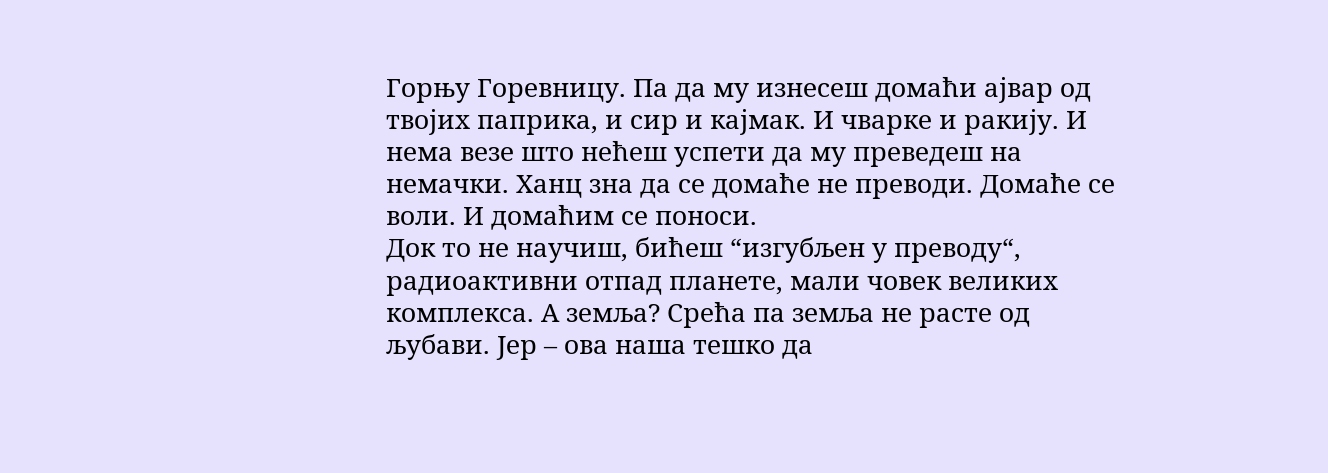Горњу Горевницу. Па да му изнесеш домаћи ајвар од твојих паприка, и сир и кајмак. И чварке и ракију. И нема везе што нећеш успети да му преведеш на немачки. Ханц зна да се домаће не преводи. Домаће се воли. И домаћим се поноси.
Док то не научиш, бићеш “изгубљен у преводу“, радиоактивни отпад планете, мали човек великих комплекса. А земља? Срећа па земља не расте од љубави. Јер – ова наша тешко да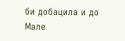би добацила и до Мале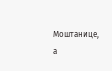Моштанице, а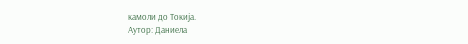камоли до Токија.
Аутор: Даниела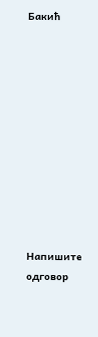Бакић











Напишите одговор